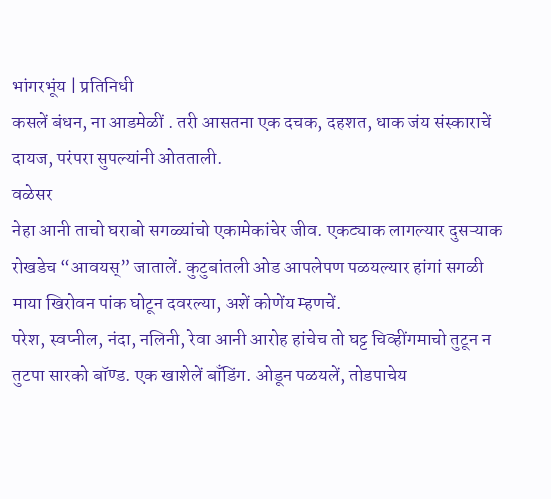भांगरभूंय | प्रतिनिधी
कसलें बंधन, ना आडमेळीं . तरी आसतना एक दचक, दहशत, धाक जंय संस्काराचें दायज, परंपरा सुपल्यांनी ओतताली.
वळेसर
नेहा आनी ताचो घराबो सगळ्यांचो एकामेकांचेर जीव. एकट्याक लागल्यार दुसऱ्याक रोखडेच “आवयस्” जातालें. कुटुबांतली ओड आपलेपण पळयल्यार हांगां सगळी माया खिरोवन पांक घोटून दवरल्या, अशें कोणेंय म्हणचें.
परेश, स्वप्नील, नंदा, नलिनी, रेवा आनी आरोह हांचेच तो घट्ट चिव्हींगमाचो तुटून न तुटपा सारको बॉण्ड. एक खाशेलें बाँडिंग. ओडून पळयलें, तोडपाचेय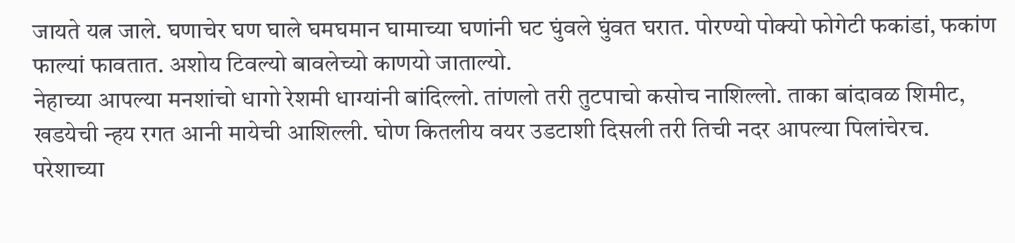जायते यत्न जाले. घणाचेर घण घाले घमघमान घामाच्या घणांनी घट घुंवले घुंवत घरात. पोरण्यो पोक्यो फोगेटी फकांडां, फकांण फाल्यां फावतात. अशोय टिवल्यो बावलेच्यो काणयो जाताल्यो.
नेहाच्या आपल्या मनशांचो धागो रेशमी धाग्यांनी बांदिल्लो. तांणलो तरी तुटपाचो कसोच नाशिल्लो. ताका बांदावळ शिमीट, खडयेची न्हय रगत आनी मायेची आशिल्ली. घोण कितलीय वयर उडटाशी दिसली तरी तिची नदर आपल्या पिलांचेरच. परेशाच्या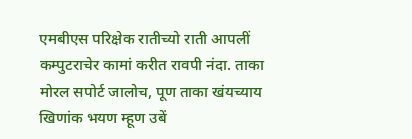एमबीएस परिक्षेक रातीच्यो राती आपलीं कम्पुटराचेर कामां करीत रावपी नंदा. ताका मोरल सपोर्ट जालोच, पूण ताका खंयच्याय खिणांक भयण म्हूण उबें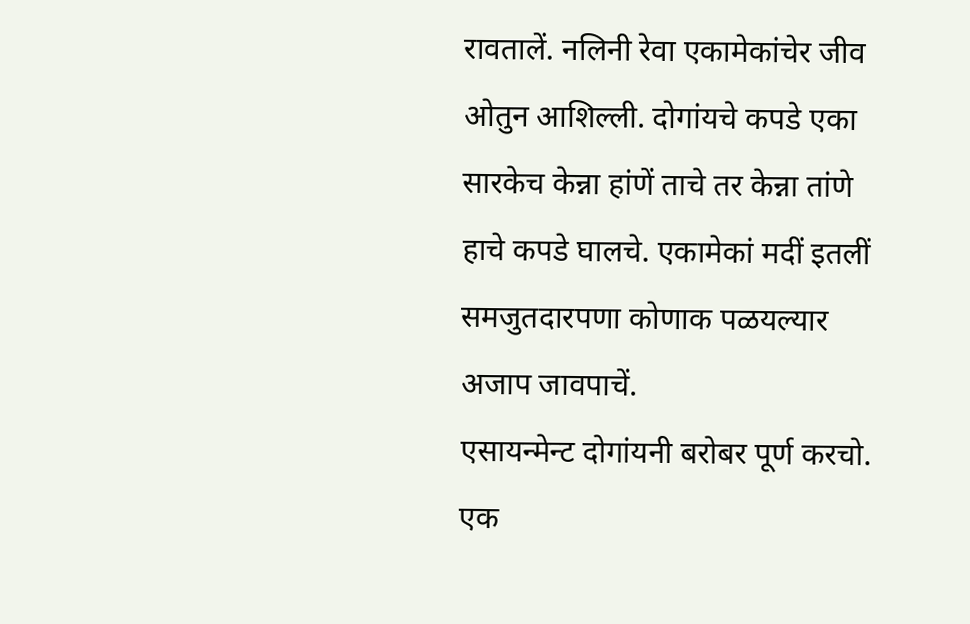रावतालें. नलिनी रेवा एकामेकांचेर जीव ओतुन आशिल्ली. दोगांयचे कपडे एका सारकेच केन्ना हांणें ताचे तर केन्ना तांणे हाचे कपडे घालचे. एकामेकां मदीं इतलीं समजुतदारपणा कोणाक पळयल्यार अजाप जावपाचें.
एसायन्मेन्ट दोगांयनी बरोबर पूर्ण करचो. एक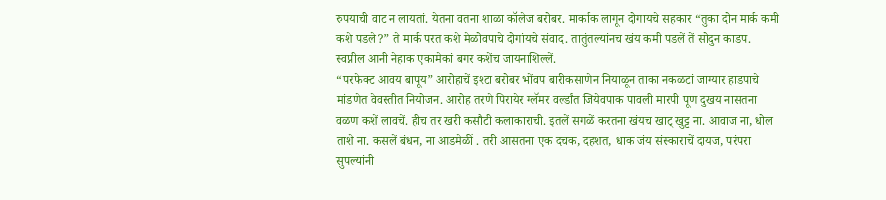रुपयाची वाट न लायतां. येतना वतना शाळा कॉलेज बरोबर. मार्काक लागून दोगायचे सहकार “तुका दोन मार्क कमी कशे पडले?” ते मार्क परत कशे मेळोवपाचे दोगांयचे संवाद. तातुंतल्यांनच खंय कमी पडलें तें सोदुन काडप.
स्वप्नील आनी नेहाक एकामेकां बगर कशेंच जायनाशिल्लें.
“परफेक्ट आवय बापूय” आरोहाचें इश्टा बरोबर भोंवप बारीकसाणेन नियाळून ताका नकळटां जाग्यार हाडपाचे मांडणेत वेवस्तीत नियोजन. आरोह तरणे पिरायेर ग्लॅमर वर्ल्डांत जियेवपाक पावली मारपी पूण दुखय नासतना वळण कशें लावचें. हीच तर खरी कसौटी कलाकाराची. इतलें सगळें करतना खंयच खाट् खुट्ट ना. आवाज ना, धोल ताशे ना. कसलें बंधन, ना आडमेळीं . तरी आसतना एक दचक, दहशत, धाक जंय संस्काराचें दायज, परंपरा सुपल्यांनी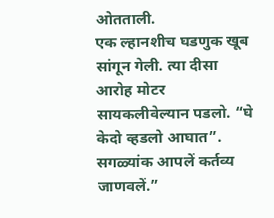ओतताली.
एक ल्हानशीच घडणुक खूब सांगून गेली. त्या दीसा आरोह मोटर सायकलीवेल्यान पडलो. “घे केदो व्हडलो आघात”. सगळ्यांक आपलें कर्तव्य जाणवलें.”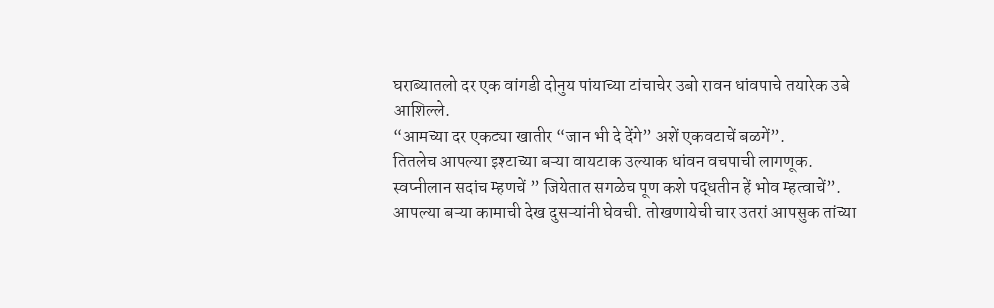घराब्यातलो दर एक वांगडी दोनुय पांयाच्या टांचाचेर उबो रावन धांवपाचे तयारेक उबे आशिल्ले.
“आमच्या दर एकट्या खातीर “जान भी दे देंगे” अशें एकवटाचें बळगें”.
तितलेच आपल्या इश्टाच्या बऱ्या वायटाक उल्याक धांवन वचपाची लागणूक.
स्वप्नीलान सदांच म्हणचें ” जियेतात सगळेच पूण कशे पद्धतीन हें भोव म्हत्वाचें”. आपल्या बऱ्या कामाची देख दुसऱ्यांनी घेवची. तोखणायेची चार उतरां आपसुक तांच्या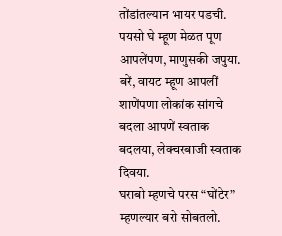तोंडांतल्यान भायर पडची. पयसो घे म्हूण मेळत पूण आपलेंपण, माणुसकी जपुया. बरें, वायट म्हूण आपलीं शाणेंपणा लोकांक सांगचे बदला आपणें स्वताक बदलया, लेक्चरबाजी स्वताक दिवया.
घराबो म्हणचे परस “घोंटेर” म्हणल्यार बरो सोबतलो.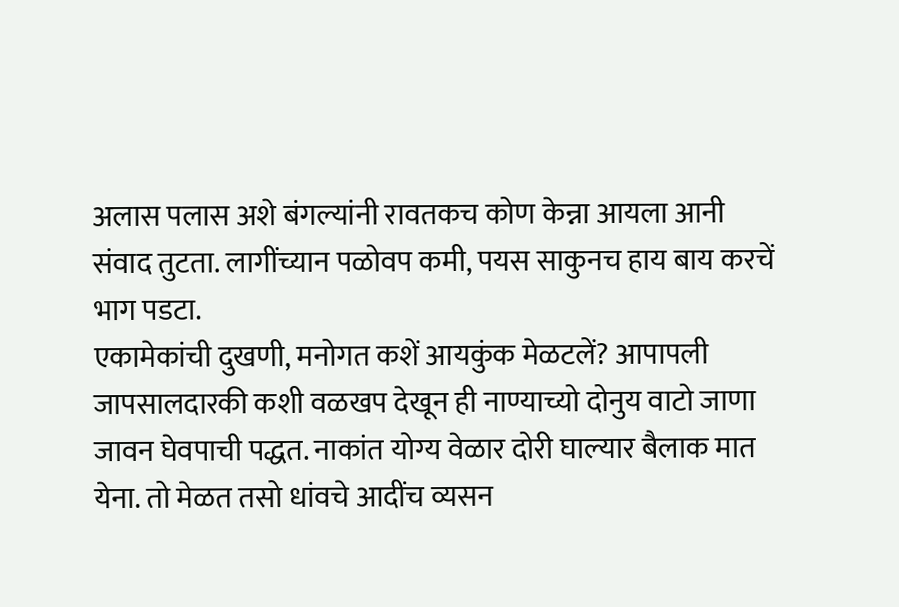अलास पलास अशे बंगल्यांनी रावतकच कोण केन्ना आयला आनी संवाद तुटता. लागींच्यान पळोवप कमी, पयस साकुनच हाय बाय करचें भाग पडटा.
एकामेकांची दुखणी, मनोगत कशें आयकुंक मेळटलें? आपापली जापसालदारकी कशी वळखप देखून ही नाण्याच्यो दोनुय वाटो जाणा जावन घेवपाची पद्धत. नाकांत योग्य वेळार दोरी घाल्यार बैलाक मात येना. तो मेळत तसो धांवचे आदींच व्यसन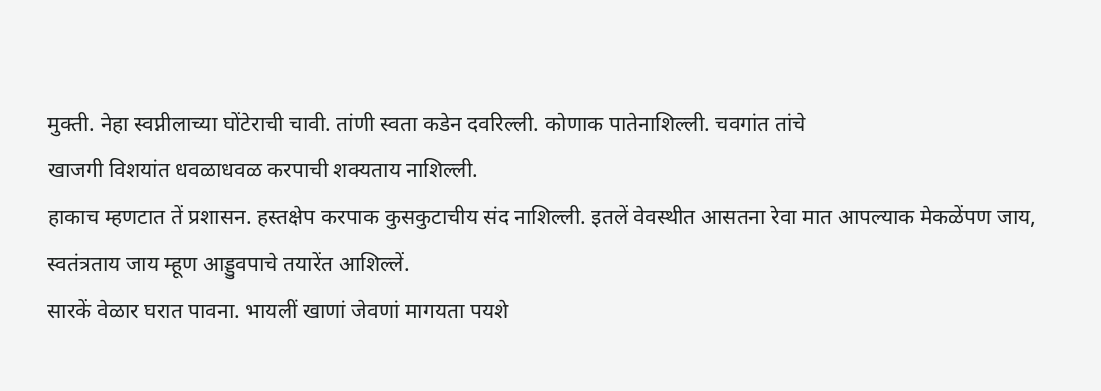मुक्ती. नेहा स्वप्नीलाच्या घोंटेराची चावी. तांणी स्वता कडेन दवरिल्ली. कोणाक पातेनाशिल्ली. चवगांत तांचे
खाजगी विशयांत धवळाधवळ करपाची शक्यताय नाशिल्ली.
हाकाच म्हणटात तें प्रशासन. हस्तक्षेप करपाक कुसकुटाचीय संद नाशिल्ली. इतलें वेवस्थीत आसतना रेवा मात आपल्याक मेकळेंपण जाय, स्वतंत्रताय जाय म्हूण आड्डुवपाचे तयारेंत आशिल्लें.
सारकें वेळार घरात पावना. भायलीं खाणां जेवणां मागयता पयशे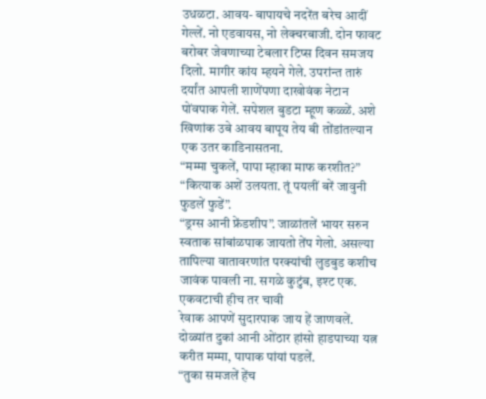उधळटा. आवय- बापायचे नदरेंत बरेच आदीं गेल्लें. नो एडवायस, नो लेक्चरबाजी. दोन फावट बरोबर जेवणाच्या टेबलार टिप्स दिवन समजय दिलो. मागीर कांय म्हयने गेले. उपरांन्त तारुं दर्यांत आपली शाणेंपणा दाखोवंक नेटान पोंवपाक गेलें. सपेशल बुडटा म्हूण कळ्ळें. अशे खिणांक उबे आवय बापूय तेय बी तोंडांतल्यान एक उतर काडिनासतना.
“मम्मा चुकलें, पापा म्हाका माफ करशीत?”
“कित्याक अशें उलयता. तूं पयलीं बरें जावुनी फुडलें फुडें”.
“ड्रग्स आनी फ्रेंडशीप”. जाळांतलें भायर सरुन स्वताक सांबांळपाक जायतो तेंप गेलो. असल्या तापिल्या वातावरणांत परक्यांची लुडबुड कशीच जावंक पावली ना. सगळे कुटुंब, इश्ट एक. एकवटाची हीच तर चावी
रेवाक आपणें सुदारपाक जाय हें जाणवलें. दोळ्यांत दुकां आनी ओंठार हांसो हाडपाच्या यत्न करीत मम्मा, पापाक पांयां पडलें.
“तुका समजलें हेंच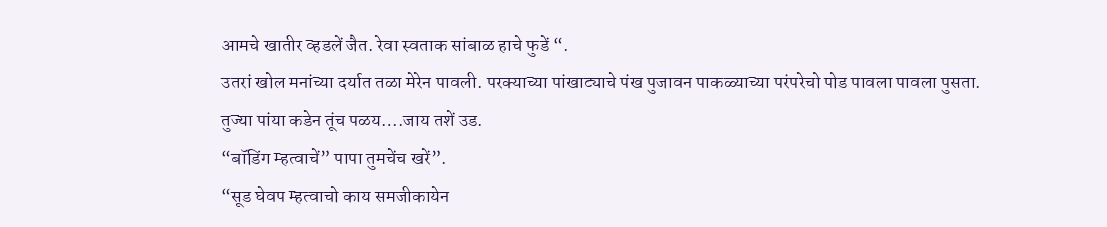आमचे खातीर व्हडलें जैत. रेवा स्वताक सांबाळ हाचे फुडें “.
उतरां खोल मनांच्या दर्यात तळा मेरेन पावली. परक्याच्या पांखाट्याचे पंख पुजावन पाकळ्याच्या परंपरेचो पोड पावला पावला पुसता.
तुज्या पांया कडेन तूंच पळय….जाय तशें उड.
“बॉडिंग म्हत्वाचें” पापा तुमचेंच खरें”.
“सूड घेवप म्हत्वाचो काय समजीकायेन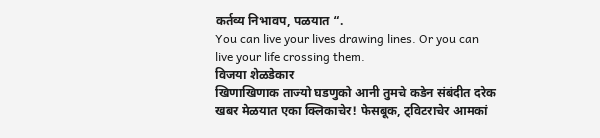कर्तव्य निभावप, पळयात “.
You can live your lives drawing lines. Or you can live your life crossing them.
विजया शेळडेकार
खिणाखिणाक ताज्यो घडणुको आनी तुमचे कडेन संबंदीत दरेक खबर मेळयात एका क्लिकाचेर! फेसबूक, ट्विटराचेर आमकां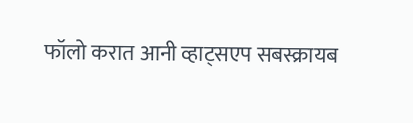फॉलो करात आनी व्हाट्सएप सबस्क्रायब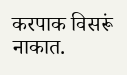करपाक विसरूं नाकात.